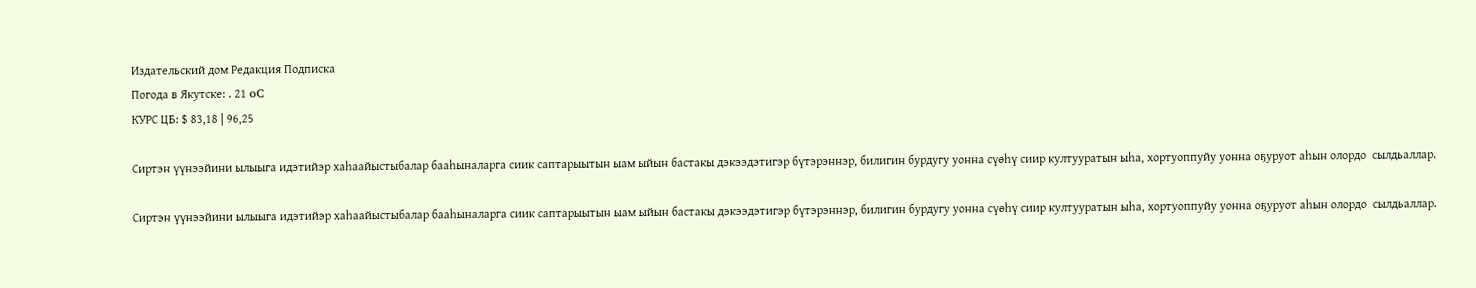Издательский дом Редакция Подписка
Погода в Якутске: . 21 oC
КУРС ЦБ: $ 83,18 | 96,25

Сиртэн үүнээйини ылыыга идэтийэр хаһаайыстыбалар бааһыналарга сиик саптарыытын ыам ыйын бастакы дэкээдэтигэр бүтэрэннэр, билигин бурдугу уонна сүөһү сиир култууратын ыһа, хортуоппуйу уонна оҕуруот аһын олордо  сылдьаллар.

Сиртэн үүнээйини ылыыга идэтийэр хаһаайыстыбалар бааһыналарга сиик саптарыытын ыам ыйын бастакы дэкээдэтигэр бүтэрэннэр, билигин бурдугу уонна сүөһү сиир култууратын ыһа, хортуоппуйу уонна оҕуруот аһын олордо  сылдьаллар.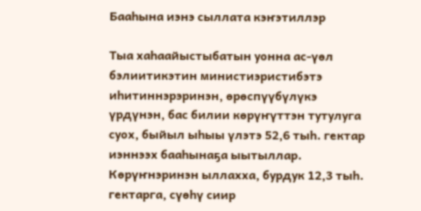Бааһына иэнэ сыллата кэҥэтиллэр

Тыа хаһаайыстыбатын уонна ас-үөл бэлиитикэтин министиэристибэтэ иһитиннэрэринэн, өрөспүүбүлүкэ үрдүнэн, бас билии көрүҥүттэн тутулуга суох, быйыл ыһыы үлэтэ 52,6 тыһ. гектар иэннээх бааһынаҕа ыытыллар. Көрүҥнэринэн ыллахха, бурдук 12,3 тыһ. гектарга, сүөһү сиир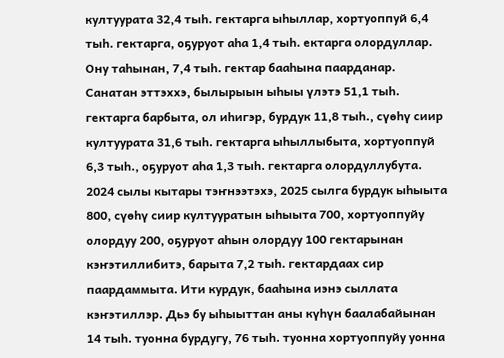култуурата 32,4 тыһ. гектарга ыһыллар, хортуоппуй 6,4 тыһ. гектарга, оҕуруот аһа 1,4 тыһ. ектарга олордуллар. Ону таһынан, 7,4 тыһ. гектар бааһына паарданар.
Санатан эттэххэ, былырыын ыһыы үлэтэ 51,1 тыһ. гектарга барбыта, ол иһигэр, бурдук 11,8 тыһ., сүөһү сиир култуурата 31,6 тыһ. гектарга ыһыллыбыта, хортуоппуй 6,3 тыһ., оҕуруот аһа 1,3 тыһ. гектарга олордуллубута. 2024 сылы кытары тэҥнээтэхэ, 2025 сылга бурдук ыһыыта 800, сүөһү сиир култууратын ыһыыта 700, хортуоппуйу олордуу 200, оҕуруот аһын олордуу 100 гектарынан кэҥэтиллибитэ, барыта 7,2 тыһ. гектардаах сир паардаммыта. Ити курдук, бааһына иэнэ сыллата кэҥэтиллэр. Дьэ бу ыһыыттан аны күһүн баалабайынан 14 тыһ. туонна бурдугу, 76 тыһ. туонна хортуоппуйу уонна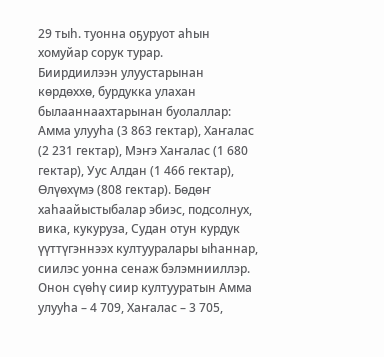29 тыһ. туонна оҕуруот аһын хомуйар сорук турар.
Биирдиилээн улуустарынан көрдөххө, бурдукка улахан былааннаахтарынан буолаллар: Амма улууһа (3 863 гектар), Хаҥалас (2 231 гектар), Мэҥэ Хаҥалас (1 680 гектар), Уус Алдан (1 466 гектар), Өлүөхүмэ (808 гектар). Бөдөҥ хаһаайыстыбалар эбиэс, подсолнух, вика, кукуруза, Судан отун курдук үүттүгэннээх култууралары ыһаннар, сиилэс уонна сенаж бэлэмнииллэр. Онон сүөһү сиир култууратын Амма улууһа – 4 709, Хаҥалас – 3 705,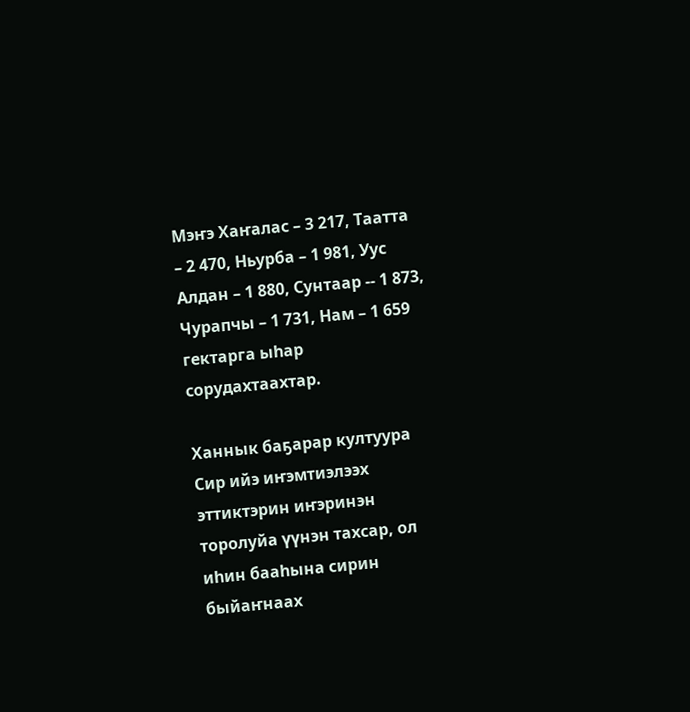Мэҥэ Хаҥалас – 3 217, Таатта – 2 470, Ньурба – 1 981, Уус Алдан – 1 880, Сунтаар -- 1 873, Чурапчы – 1 731, Нам – 1 659 гектарга ыһар сорудахтаахтар.

Ханнык баҕарар култуура Сир ийэ иҥэмтиэлээх эттиктэрин иҥэринэн торолуйа үүнэн тахсар, ол иһин бааһына сирин быйаҥнаах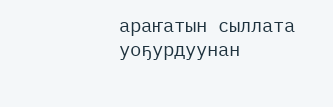араҥатын сыллата уоҕурдуунан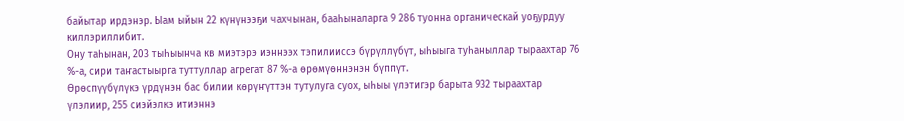байытар ирдэнэр. Ыам ыйын 22 күнүнээҕи чахчынан, бааһыналарга 9 286 туонна органическай уоҕурдуу киллэриллибит.
Ону таһынан, 203 тыһыынча кв миэтэрэ иэннээх тэпилииссэ бүрүллүбүт, ыһыыга туһаныллар тыраахтар 76 %-а, сири таҥастыырга туттуллар агрегат 87 %-а өрөмүөннэнэн бүппүт.
Өрөспүүбүлүкэ үрдүнэн бас билии көрүҥүттэн тутулуга суох, ыһыы үлэтигэр барыта 932 тыраахтар үлэлиир, 255 сиэйэлкэ итиэннэ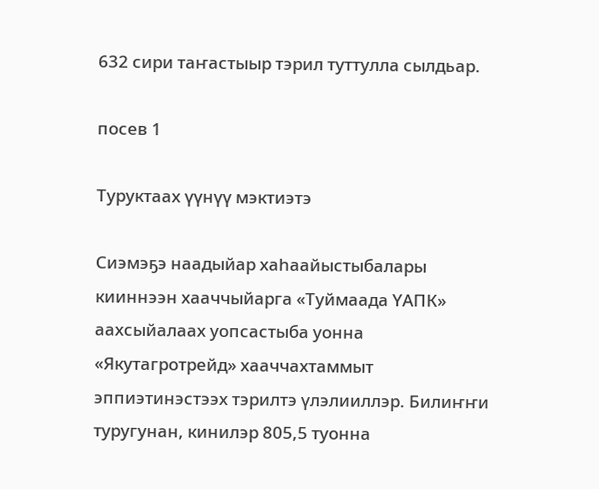632 сири таҥастыыр тэрил туттулла сылдьар.

посев 1

Туруктаах үүнүү мэктиэтэ

Сиэмэҕэ наадыйар хаһаайыстыбалары кииннээн хааччыйарга «Туймаада ҮАПК» аахсыйалаах уопсастыба уонна «Якутагротрейд» хааччахтаммыт эппиэтинэстээх тэрилтэ үлэлииллэр. Билиҥҥи туругунан, кинилэр 805,5 туонна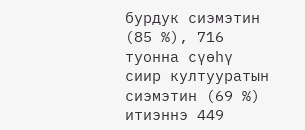бурдук сиэмэтин (85 %), 716 туонна сүөһү сиир култууратын сиэмэтин (69 %) итиэннэ 449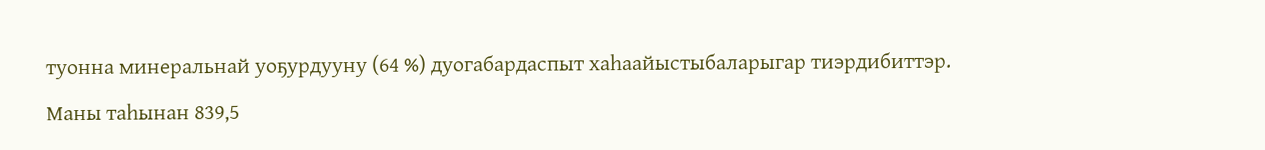туонна минеральнай уоҕурдууну (64 %) дуогабардаспыт хаһаайыстыбаларыгар тиэрдибиттэр.
Маны таһынан 839,5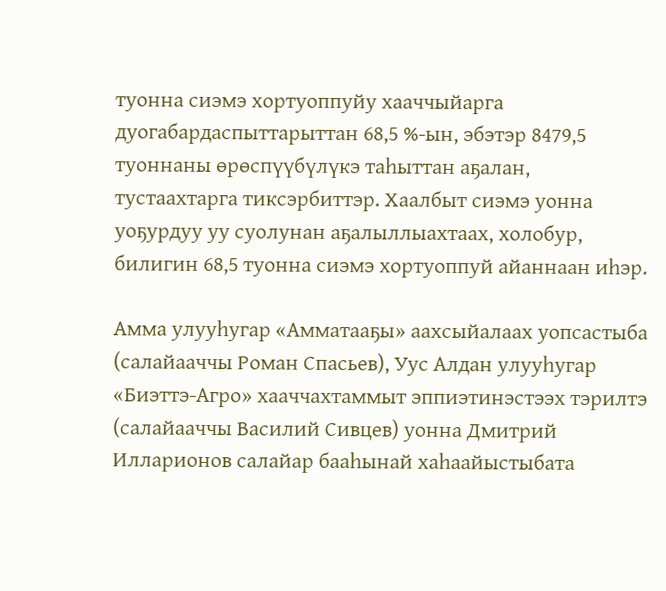туонна сиэмэ хортуоппуйу хааччыйарга дуогабардаспыттарыттан 68,5 %-ын, эбэтэр 8479,5 туоннаны өрөспүүбүлүкэ таһыттан аҕалан, тустаахтарга тиксэрбиттэр. Хаалбыт сиэмэ уонна уоҕурдуу уу суолунан аҕалыллыахтаах, холобур, билигин 68,5 туонна сиэмэ хортуоппуй айаннаан иһэр.

Амма улууһугар «Амматааҕы» аахсыйалаах уопсастыба (салайааччы Роман Спасьев), Уус Алдан улууһугар «Биэттэ-Агро» хааччахтаммыт эппиэтинэстээх тэрилтэ (салайааччы Василий Сивцев) уонна Дмитрий Илларионов салайар бааһынай хаһаайыстыбата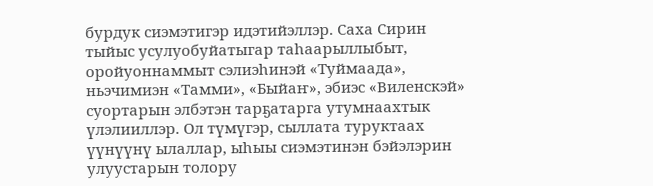бурдук сиэмэтигэр идэтийэллэр. Саха Сирин тыйыс усулуобуйатыгар таһаарыллыбыт, оройуоннаммыт сэлиэһинэй «Туймаада», ньэчимиэн «Тамми», «Быйаҥ», эбиэс «Виленскэй» суортарын элбэтэн тарҕатарга утумнаахтык үлэлииллэр. Ол түмүгэр, сыллата туруктаах үүнүүнү ылаллар, ыһыы сиэмэтинэн бэйэлэрин улуустарын толору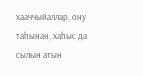хааччыйаллар, ону таһынан, хаһыс да сылын атын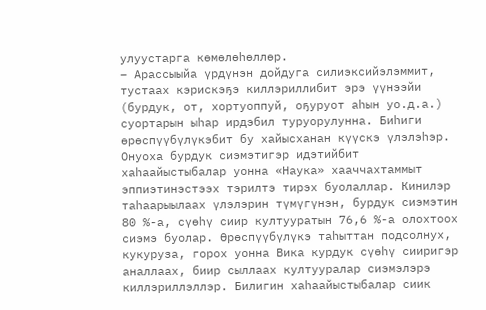улуустарга көмөлөһөллөр.
– Арассыыйа үрдүнэн дойдуга силиэксийэлэммит, тустаах кэрискэҕэ киллэриллибит эрэ үүнээйи (бурдук, от, хортуоппуй, оҕуруот аһын уо.д.а.) суортарын ыһар ирдэбил туруорулунна. Биһиги өрөспүүбүлүкэбит бу хайысханан күүскэ үлэлэһэр. Онуоха бурдук сиэмэтигэр идэтийбит хаһаайыстыбалар уонна «Наука» хааччахтаммыт эппиэтинэстээх тэрилтэ тирэх буолаллар. Кинилэр таһаарыылаах үлэлэрин түмүгүнэн, бурдук сиэмэтин 80 %-а, сүөһү сиир култууратын 76,6 %-а олохтоох сиэмэ буолар. Өрөспүүбүлүкэ таһыттан подсолнух, кукуруза, горох уонна Вика курдук сүөһү сииригэр аналлаах, биир сыллаах култууралар сиэмэлэрэ киллэриллэллэр. Билигин хаһаайыстыбалар сиик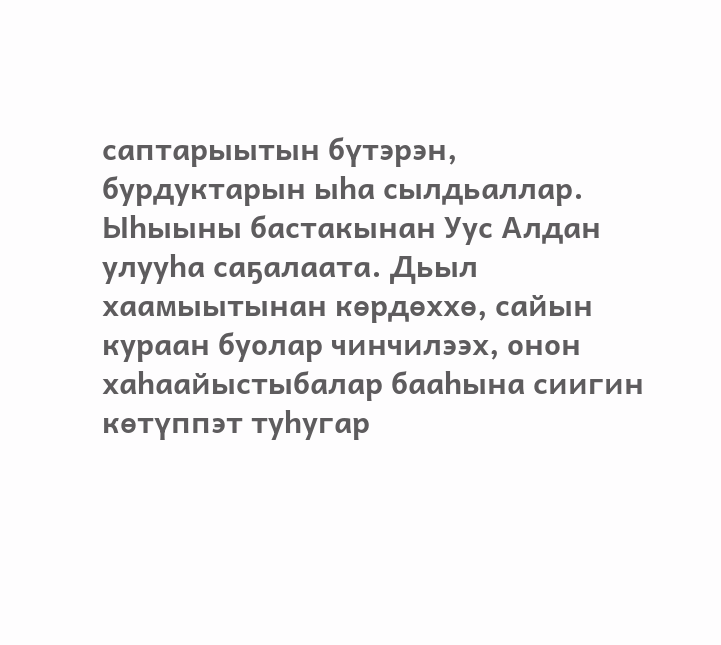саптарыытын бүтэрэн, бурдуктарын ыһа сылдьаллар. Ыһыыны бастакынан Уус Алдан улууһа саҕалаата. Дьыл хаамыытынан көрдөххө, сайын кураан буолар чинчилээх, онон хаһаайыстыбалар бааһына сиигин көтүппэт туһугар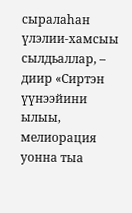сыралаһан үлэлии-хамсыы сылдьаллар, – диир «Сиртэн үүнээйини ылыы, мелиорация уонна тыа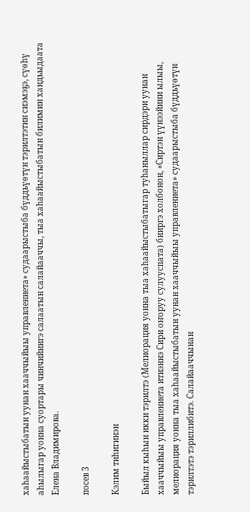хаһаайыстыбатын уунан хааччыйыы управлениета» судаарыстыба бүддьүөтүн тэрилтэтин сиэмэҕэ, сүөһү аһылыгар уонна суортары чинчийиигэ салаатын салайааччы, тыа хаһаайыстыбатын билимин хандьыдаата Елена Владимирова.

посев 3

Кэлим тиһигинэн

Быйыл кыһын икки тэрилтэ (Мелиорация уонна тыа хаһаайыстыбатыгар туһаныллар сирдэри уунан хааччыйыы управлениета итиэннэ Сири оҥоруу сулууспата) бииргэ холбонон, «Сиртэн үүнээйини ылыы, мелиорация уонна тыа хаһаайыстыбатын уунан хааччыйыы управлениета» судаарыстыба бүддьүөтүн тэрилтэтэ тэриллибитэ. Салайааччынан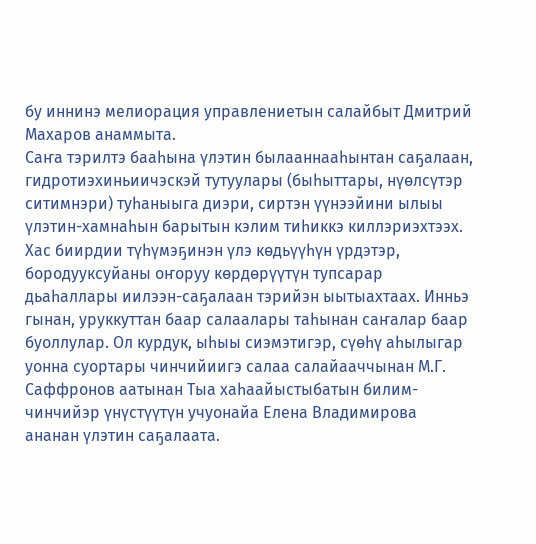бу иннинэ мелиорация управлениетын салайбыт Дмитрий Махаров анаммыта.
Саҥа тэрилтэ бааһына үлэтин былааннааһынтан саҕалаан, гидротиэхиньиичэскэй тутуулары (быһыттары, нүөлсүтэр ситимнэри) туһаныыга диэри, сиртэн үүнээйини ылыы үлэтин-хамнаһын барытын кэлим тиһиккэ киллэриэхтээх. Хас биирдии түһүмэҕинэн үлэ көдьүүһүн үрдэтэр, бородууксуйаны оҥоруу көрдөрүүтүн тупсарар дьаһаллары иилээн-саҕалаан тэрийэн ыытыахтаах. Инньэ гынан, уруккуттан баар салаалары таһынан саҥалар баар буоллулар. Ол курдук, ыһыы сиэмэтигэр, сүөһү аһылыгар уонна суортары чинчийиигэ салаа салайааччынан М.Г. Саффронов аатынан Тыа хаһаайыстыбатын билим-чинчийэр үнүстүүтүн учуонайа Елена Владимирова ананан үлэтин саҕалаата.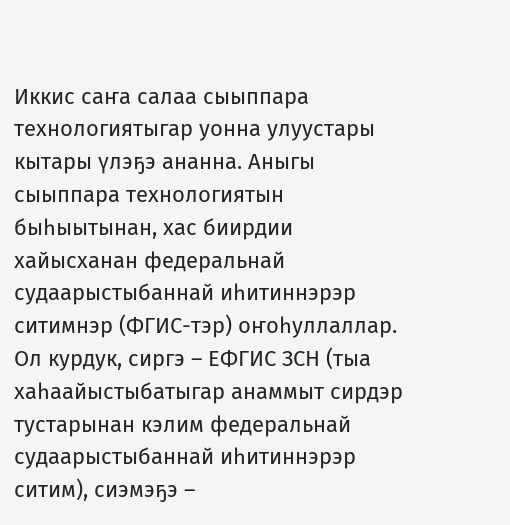Иккис саҥа салаа сыыппара технологиятыгар уонна улуустары кытары үлэҕэ ананна. Аныгы сыыппара технологиятын быһыытынан, хас биирдии хайысханан федеральнай судаарыстыбаннай иһитиннэрэр ситимнэр (ФГИС-тэр) оҥоһуллаллар. Ол курдук, сиргэ – ЕФГИС ЗСН (тыа хаһаайыстыбатыгар анаммыт сирдэр тустарынан кэлим федеральнай судаарыстыбаннай иһитиннэрэр ситим), сиэмэҕэ –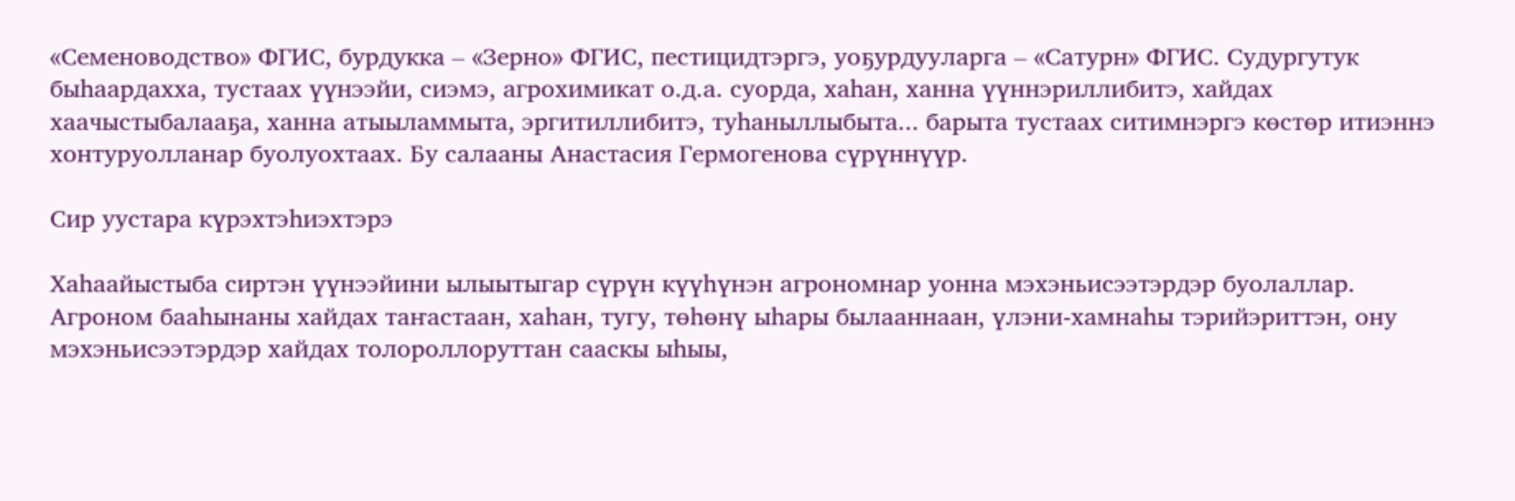«Семеноводство» ФГИС, бурдукка – «Зерно» ФГИС, пестицидтэргэ, уоҕурдууларга – «Сатурн» ФГИС. Судургутук быһаардахха, тустаах үүнээйи, сиэмэ, агрохимикат о.д.а. суорда, хаһан, ханна үүннэриллибитэ, хайдах хаачыстыбалааҕа, ханна атыыламмыта, эргитиллибитэ, туһаныллыбыта... барыта тустаах ситимнэргэ көстөр итиэннэ хонтуруолланар буолуохтаах. Бу салааны Анастасия Гермогенова сүрүннүүр.

Сир уустара күрэхтэһиэхтэрэ

Хаһаайыстыба сиртэн үүнээйини ылыытыгар сүрүн күүһүнэн агрономнар уонна мэхэньисээтэрдэр буолаллар. Агроном бааһынаны хайдах таҥастаан, хаһан, тугу, төһөнү ыһары былааннаан, үлэни-хамнаһы тэрийэриттэн, ону мэхэньисээтэрдэр хайдах толороллоруттан сааскы ыһыы,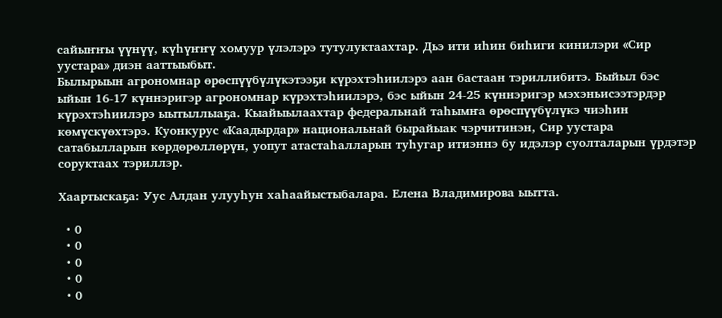сайыҥҥы үүнүү, күһүҥҥү хомуур үлэлэрэ тутулуктаахтар. Дьэ ити иһин биһиги кинилэри «Сир уустара» диэн ааттыыбыт.
Былырыын агрономнар өрөспүүбүлүкэтээҕи күрэхтэһиилэрэ аан бастаан тэриллибитэ. Быйыл бэс ыйын 16-17 күннэригэр агрономнар күрэхтэһиилэрэ, бэс ыйын 24-25 күннэригэр мэхэньисээтэрдэр күрэхтэһиилэрэ ыытыллыаҕа. Кыайыылаахтар федеральнай таһымҥа өрөспүүбүлүкэ чиэһин көмүскүөхтэрэ. Куонкурус «Каадырдар» национальнай бырайыак чэрчитинэн, Сир уустара сатабылларын көрдөрөллөрүн, уопут атастаһалларын туһугар итиэннэ бу идэлэр суолталарын үрдэтэр соруктаах тэриллэр.

Хаартыскаҕа: Уус Алдан улууһун хаһаайыстыбалара. Елена Владимирова ыытта.

  • 0
  • 0
  • 0
  • 0
  • 0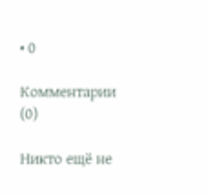• 0

Комментарии (0)

Никто ещё не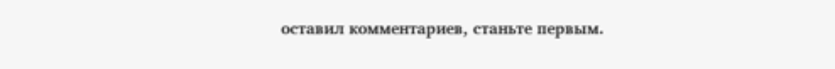оставил комментариев, станьте первым.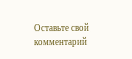Оставьте свой комментарий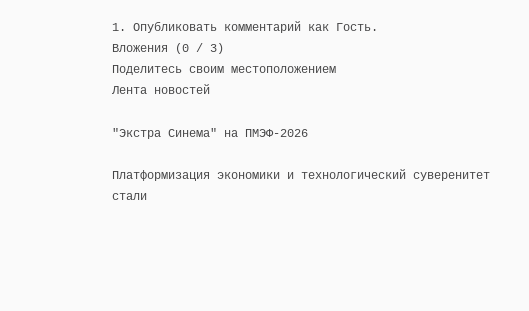1. Опубликовать комментарий как Гость.
Вложения (0 / 3)
Поделитесь своим местоположением
Лента новостей

"Экстра Синема" на ПМЭФ-2026

Платформизация экономики и технологический суверенитет стали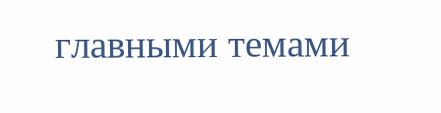главными темами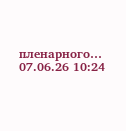пленарного…
07.06.26 10:24